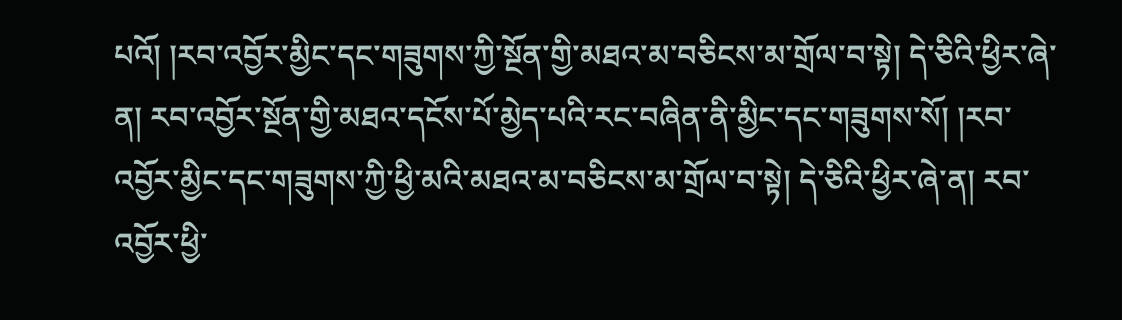པའོ། །རབ་འབྱོར་མྱིང་དང་གཟུགས་ཀྱི་སྔོན་གྱི་མཐའ་མ་བཅིངས་མ་གྲོལ་བ་སྟེ། དེ་ཅིའི་ཕྱིར་ཞེ་ན། རབ་འབྱོར་སྔོན་གྱི་མཐའ་དངོས་པོ་མྱེད་པའི་རང་བཞིན་ནི་མྱིང་དང་གཟུགས་སོ། །རབ་འབྱོར་མྱིང་དང་གཟུགས་ཀྱི་ཕྱི་མའི་མཐའ་མ་བཅིངས་མ་གྲོལ་བ་སྟེ། དེ་ཅིའི་ཕྱིར་ཞེ་ན། རབ་འབྱོར་ཕྱི་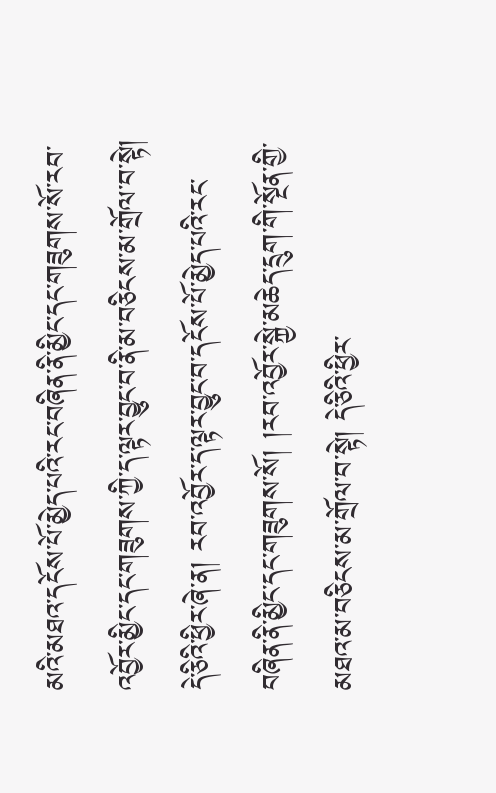མའི་མཐའ་དངོས་པོ་མྱེད་པའི་རང་བཞིན་ནི་མྱིང་དང་གཟུགས་སོ་རབ་འབྱོར་མྱིང་དང་གཟུགས་ཀྱི་ད་ལྟར་བྱུང་བ་ནི་མ་བཅིངས་མ་གྲོལ་བ་སྟེ། དེ་ཅིའི་ཕྱིར་ཞེ་ན། རབ་འབྱོར་ད་ལྟར་བྱུང་བ་དངོས་པོ་མྱེད་པའི་རང་བཞིན་ནི་མྱིང་དང་གཟུགས་སོ། །རབ་འབྱོར་སྐྱེ་མཆེད་དྲུག་གི་སྔོན་གྱི་མཐའ་མ་བཅིངས་མ་གྲོལ་བ་སྟེ། དེ་ཅིའི་ཕྱིར་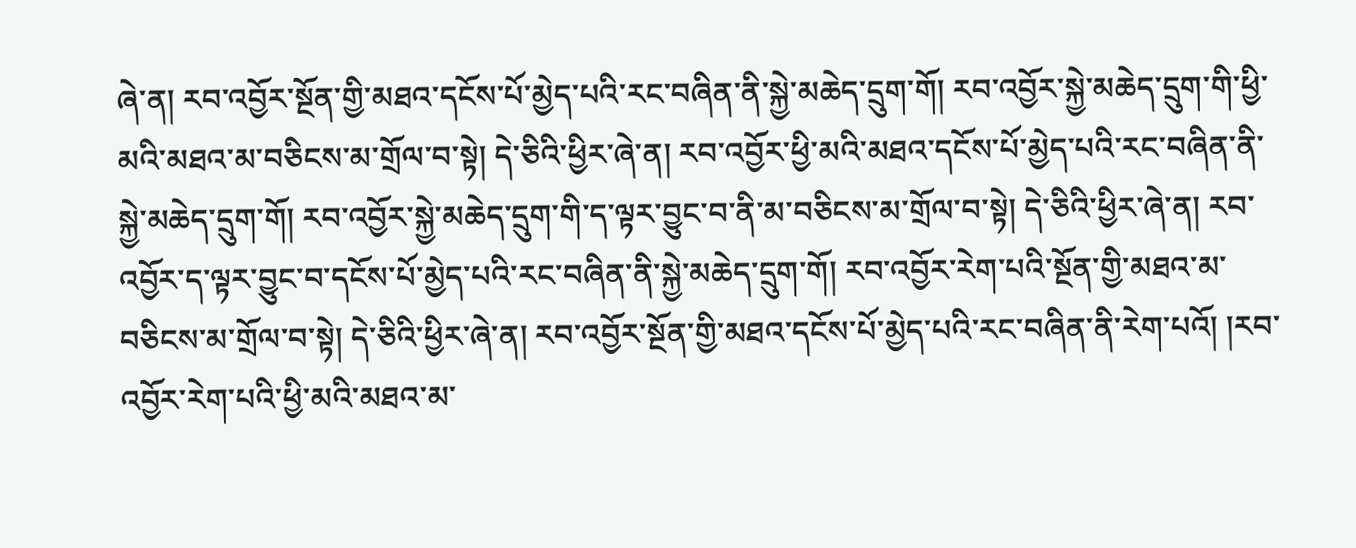ཞེ་ན། རབ་འབྱོར་སྔོན་གྱི་མཐའ་དངོས་པོ་མྱེད་པའི་རང་བཞིན་ནི་སྐྱེ་མཆེད་དྲུག་གོ། རབ་འབྱོར་སྐྱེ་མཆེད་དྲུག་གི་ཕྱི་མའི་མཐའ་མ་བཅིངས་མ་གྲོལ་བ་སྟེ། དེ་ཅིའི་ཕྱིར་ཞེ་ན། རབ་འབྱོར་ཕྱི་མའི་མཐའ་དངོས་པོ་མྱེད་པའི་རང་བཞིན་ནི་སྐྱེ་མཆེད་དྲུག་གོ། རབ་འབྱོར་སྐྱེ་མཆེད་དྲུག་གི་ད་ལྟར་བྱུང་བ་ནི་མ་བཅིངས་མ་གྲོལ་བ་སྟེ། དེ་ཅིའི་ཕྱིར་ཞེ་ན། རབ་འབྱོར་ད་ལྟར་བྱུང་བ་དངོས་པོ་མྱེད་པའི་རང་བཞིན་ནི་སྐྱེ་མཆེད་དྲུག་གོ། རབ་འབྱོར་རེག་པའི་སྔོན་གྱི་མཐའ་མ་བཅིངས་མ་གྲོལ་བ་སྟེ། དེ་ཅིའི་ཕྱིར་ཞེ་ན། རབ་འབྱོར་སྔོན་གྱི་མཐའ་དངོས་པོ་མྱེད་པའི་རང་བཞིན་ནི་རེག་པའོ། །རབ་འབྱོར་རེག་པའི་ཕྱི་མའི་མཐའ་མ་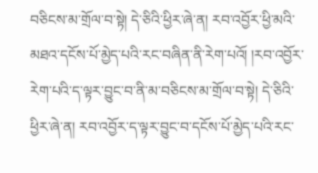བཅིངས་མ་གྲོལ་བ་སྟེ། དེ་ཅིའི་ཕྱིར་ཞེ་ན། རབ་འབྱོར་ཕྱི་མའི་མཐའ་དངོས་པོ་མྱེད་པའི་རང་བཞིན་ནི་རེག་པའོ། །རབ་འབྱོར་རེག་པའི་ད་ལྟར་བྱུང་བ་ནི་མ་བཅིངས་མ་གྲོལ་བ་སྟེ། དེ་ཅིའི་ཕྱིར་ཞེ་ན། རབ་འབྱོར་ད་ལྟར་བྱུང་བ་དངོས་པོ་མྱེད་པའི་རང་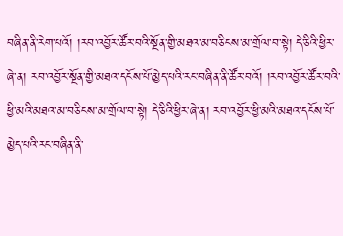བཞིན་ནི་རེག་པའོ། །རབ་འབྱོར་ཚོར་བའི་སྔོན་གྱི་མཐའ་མ་བཅིངས་མ་གྲོལ་བ་སྟེ། དེ་ཅིའི་ཕྱིར་ཞེ་ན། རབ་འབྱོར་སྔོན་གྱི་མཐའ་དངོས་པོ་མྱེད་པའི་རང་བཞིན་ནི་ཚོར་བའོ། །རབ་འབྱོར་ཚོར་བའི་ཕྱི་མའི་མཐའ་མ་བཅིངས་མ་གྲོལ་བ་སྟེ། དེ་ཅིའི་ཕྱིར་ཞེ་ན། རབ་འབྱོར་ཕྱི་མའི་མཐའ་དངོས་པོ་མྱེད་པའི་རང་བཞིན་ནི་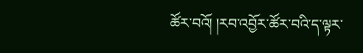ཚོར་བའོ། །རབ་འབྱོར་ཚོར་བའི་ད་ལྟར་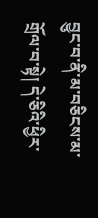བྱུང་བ་ནི་མ་བཅིངས་མ་གྲོལ་བ་སྟེ། དེ་ཅིའི་ཕྱིར་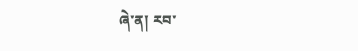ཞེ་ན། རབ་